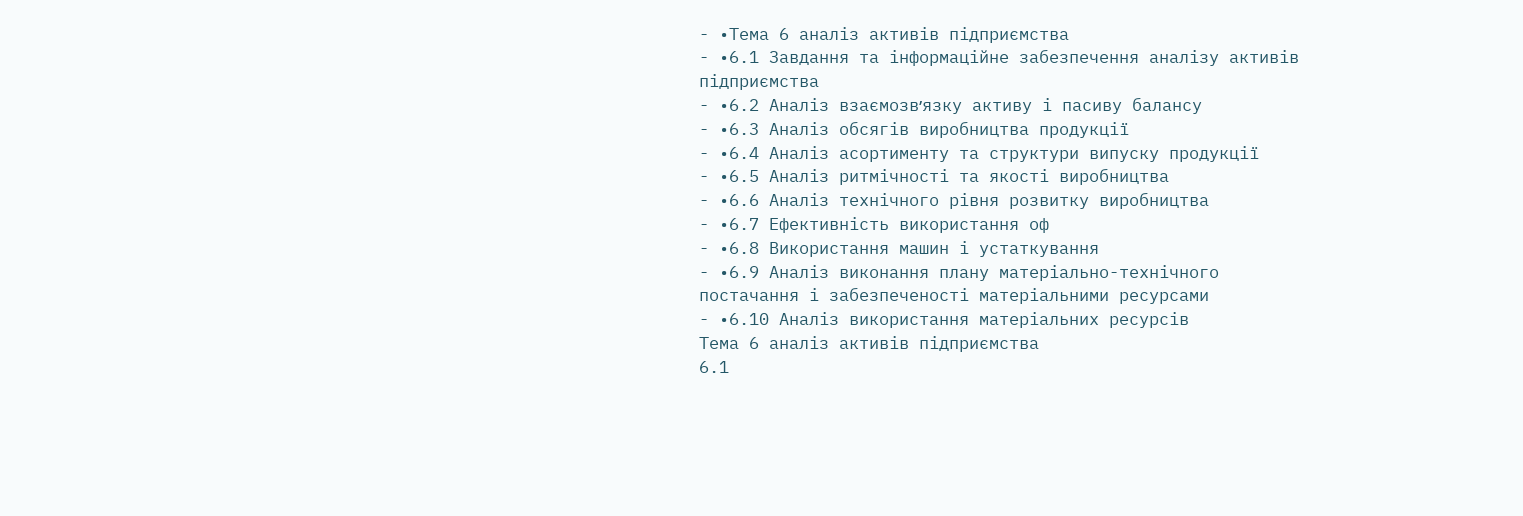- •Тема 6 аналіз активів підприємства
- •6.1 Завдання та інформаційне забезпечення аналізу активів підприємства
- •6.2 Аналіз взаємозв׳язку активу і пасиву балансу
- •6.3 Аналіз обсягів виробництва продукції
- •6.4 Аналіз асортименту та структури випуску продукції
- •6.5 Аналіз ритмічності та якості виробництва
- •6.6 Аналіз технічного рівня розвитку виробництва
- •6.7 Ефективність використання оф
- •6.8 Використання машин і устаткування
- •6.9 Аналіз виконання плану матеріально-технічного постачання і забезпеченості матеріальними ресурсами
- •6.10 Аналіз використання матеріальних ресурсів
Тема 6 аналіз активів підприємства
6.1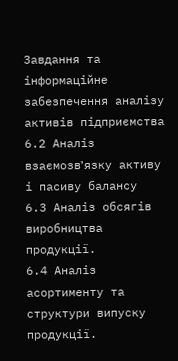Завдання та інформаційне забезпечення аналізу активів підприємства
6.2 Аналіз взаємозв׳язку активу і пасиву балансу
6.3 Аналіз обсягів виробництва продукції.
6.4 Аналіз асортименту та структури випуску продукції.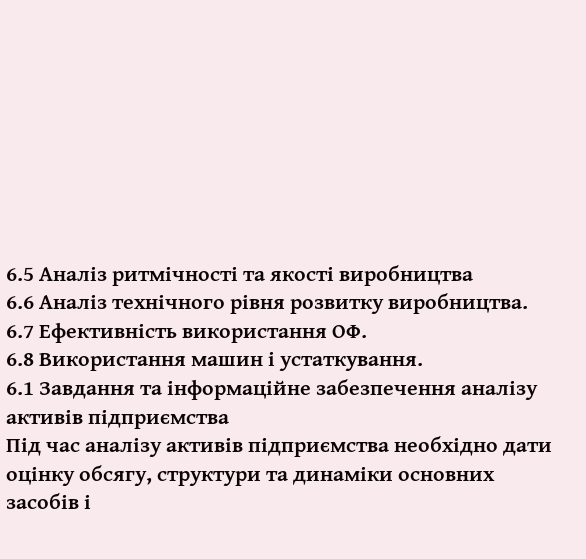6.5 Аналіз ритмічності та якості виробництва
6.6 Аналіз технічного рівня розвитку виробництва.
6.7 Ефективність використання ОФ.
6.8 Використання машин і устаткування.
6.1 Завдання та інформаційне забезпечення аналізу активів підприємства
Під час аналізу активів підприємства необхідно дати оцінку обсягу, структури та динаміки основних засобів і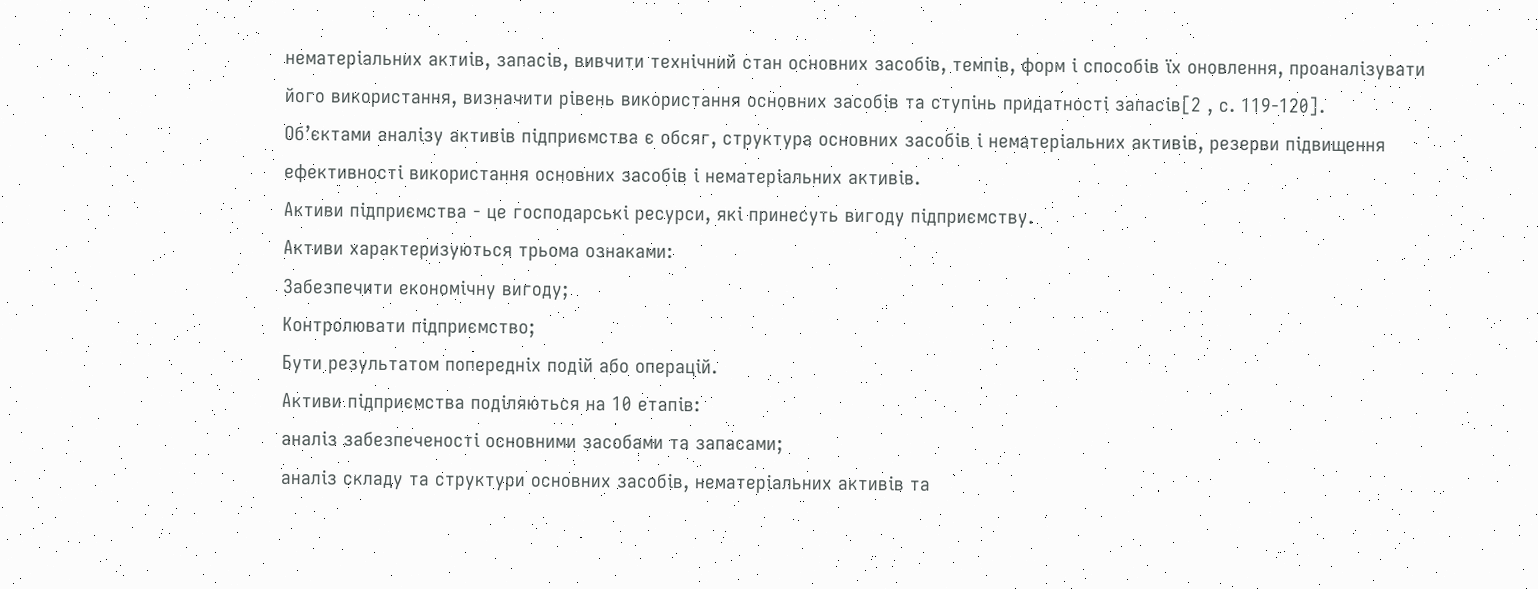нематеріальних актиів, запасів, вивчити технічний стан основних засобів, темпів, форм і способів їх оновлення, проаналізувати його використання, визначити рівень використання основних засобів та ступінь придатності запасів[2 , с. 119-120].
Об’єктами аналізу активів підприємства є обсяг, структура основних засобів і нематеріальних активів, резерви підвищення ефективності використання основних засобів і нематеріальних активів.
Активи підприємства - це господарські ресурси, які принесуть вигоду підприємству.
Активи характеризуються трьома ознаками:
Забезпечити економічну вигоду;
Контролювати підприємство;
Бути результатом попередніх подій або операцій.
Активи підприємства поділяються на 10 етапів:
аналіз забезпеченості основними засобами та запасами;
аналіз складу та структури основних засобів, нематеріальних активів та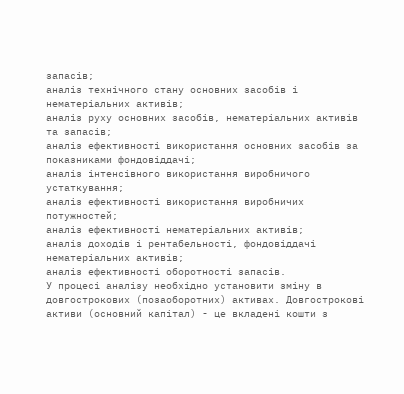запасів;
аналіз технічного стану основних засобів і нематеріальних активів;
аналіз руху основних засобів, нематеріальних активів та запасів;
аналіз ефективності використання основних засобів за показниками фондовіддачі;
аналіз інтенсівного використання виробничого устаткування;
аналіз ефективності використання виробничих потужностей;
аналіз ефективності нематеріальних активів;
аналіз доходів і рентабельності, фондовіддачі нематеріальних активів;
аналіз ефективності оборотності запасів.
У процесі аналізу необхідно установити зміну в довгострокових (позаоборотних) активах. Довгострокові активи (основний капітал) - це вкладені кошти з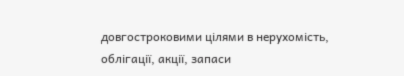довгостроковими цілями в нерухомість, облігації, акції, запаси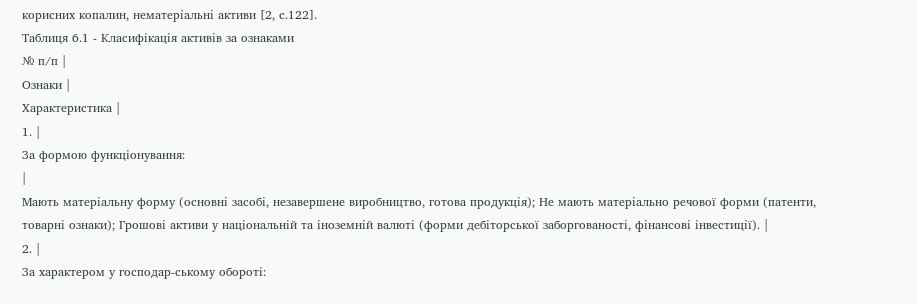корисних копалин, нематеріальні активи [2, с.122].
Таблиця 6.1 - Класифікація активів за ознаками
№ п/п |
Ознаки |
Характеристика |
1. |
За формою функціонування:
|
Мають матеріальну форму (основні засобі, незавершене виробництво, готова продукція); Не мають матеріально речової форми (патенти, товарні ознаки); Грошові активи у національній та іноземній валюті (форми дебіторської заборгованості, фінансові інвестиції). |
2. |
За характером у господар-ському обороті: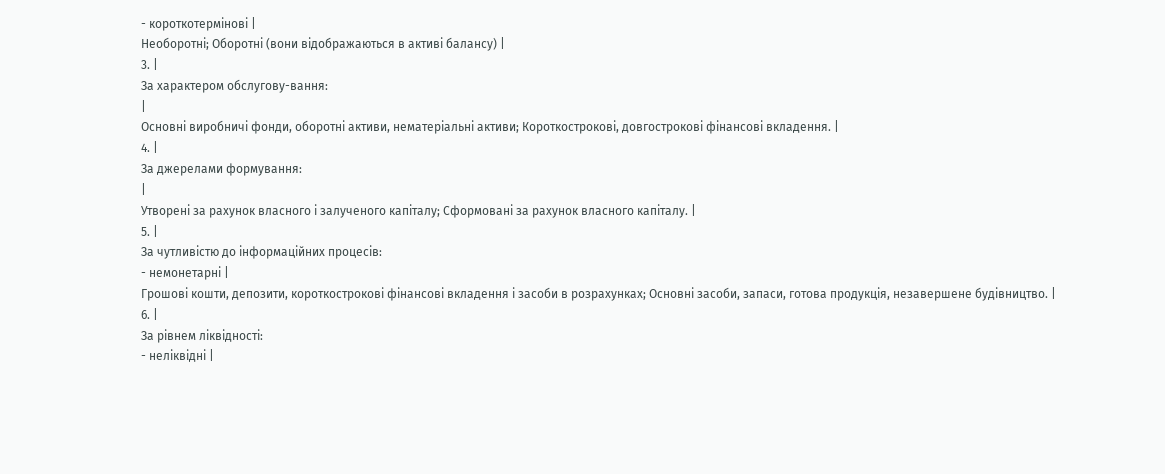- короткотермінові |
Необоротні; Оборотні (вони відображаються в активі балансу) |
3. |
За характером обслугову-вання:
|
Основні виробничі фонди, оборотні активи, нематеріальні активи; Короткострокові, довгострокові фінансові вкладення. |
4. |
За джерелами формування:
|
Утворені за рахунок власного і залученого капіталу; Сформовані за рахунок власного капіталу. |
5. |
За чутливістю до інформаційних процесів:
- немонетарні |
Грошові кошти, депозити, короткострокові фінансові вкладення і засоби в розрахунках; Основні засоби, запаси, готова продукція, незавершене будівництво. |
6. |
За рівнем ліквідності:
- неліквідні |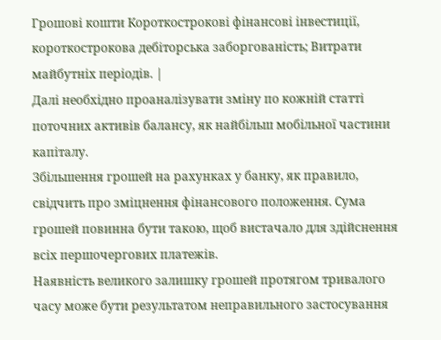Грошові кошти Короткострокові фінансові інвестиції, короткострокова дебіторська заборгованість; Витрати майбутніх періодів. |
Далі необхідно проаналізувати зміну по кожній статті поточних активів балансу, як найбільш мобільної частини капіталу.
Збільшення грошей на рахунках у банку, як правило, свідчить про зміцнення фінансового положення. Сума грошей повинна бути такою, щоб вистачало для здійснення всіх першочергових платежів.
Наявність великого залишку грошей протягом тривалого часу може бути результатом неправильного застосування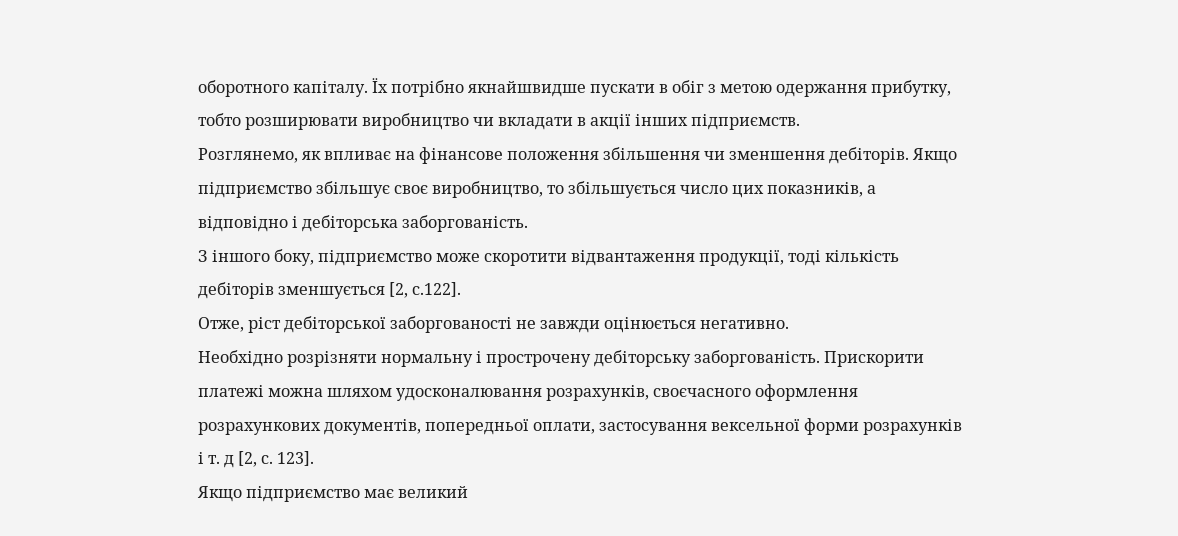оборотного капіталу. Їх потрібно якнайшвидше пускати в обіг з метою одержання прибутку, тобто розширювати виробництво чи вкладати в акції інших підприємств.
Розглянемо, як впливає на фінансове положення збільшення чи зменшення дебіторів. Якщо підприємство збільшує своє виробництво, то збільшується число цих показників, а відповідно і дебіторська заборгованість.
З іншого боку, підприємство може скоротити відвантаження продукції, тоді кількість дебіторів зменшується [2, с.122].
Отже, ріст дебіторської заборгованості не завжди оцінюється негативно.
Необхідно розрізняти нормальну і прострочену дебіторську заборгованість. Прискорити платежі можна шляхом удосконалювання розрахунків, своєчасного оформлення розрахункових документів, попередньої оплати, застосування вексельної форми розрахунків і т. д [2, с. 123].
Якщо підприємство має великий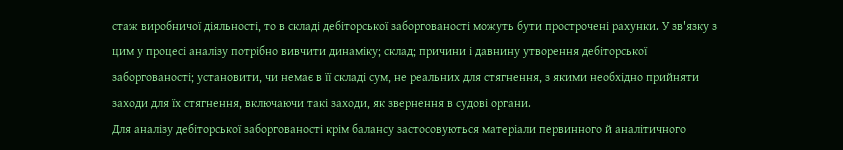стаж виробничої діяльності, то в складі дебіторської заборгованості можуть бути прострочені рахунки. У зв'язку з цим у процесі аналізу потрібно вивчити динаміку; склад; причини і давнину утворення дебіторської заборгованості; установити, чи немає в її складі сум, не реальних для стягнення, з якими необхідно прийняти заходи для їх стягнення, включаючи такі заходи, як звернення в судові органи.
Для аналізу дебіторської заборгованості крім балансу застосовуються матеріали первинного й аналітичного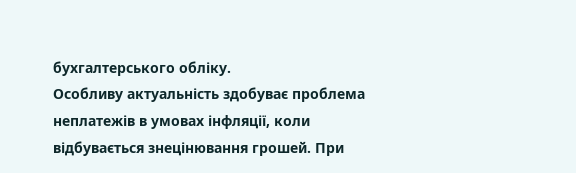бухгалтерського обліку.
Особливу актуальність здобуває проблема неплатежів в умовах інфляції, коли відбувається знецінювання грошей. При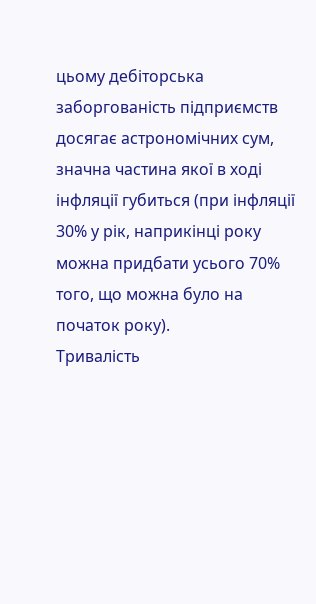цьому дебіторська заборгованість підприємств досягає астрономічних сум, значна частина якої в ході інфляції губиться (при інфляції 30% у рік, наприкінці року можна придбати усього 70% того, що можна було на початок року).
Тривалість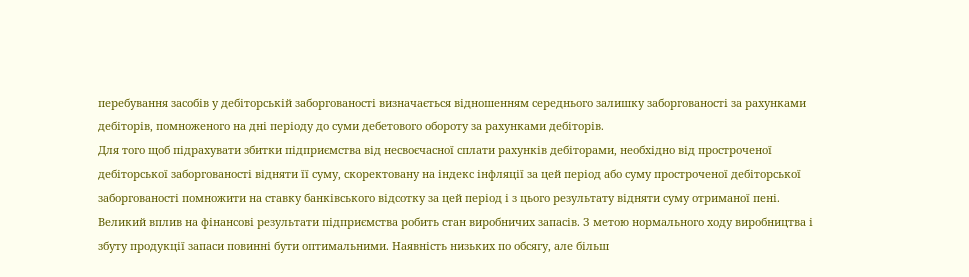перебування засобів у дебіторській заборгованості визначається відношенням середнього залишку заборгованості за рахунками дебіторів, помноженого на дні періоду до суми дебетового обороту за рахунками дебіторів.
Для того щоб підрахувати збитки підприємства від несвоєчасної сплати рахунків дебіторами, необхідно від простроченої дебіторської заборгованості відняти її суму, скоректовану на індекс інфляції за цей період або суму простроченої дебіторської заборгованості помножити на ставку банківського відсотку за цей період і з цього результату відняти суму отриманої пені.
Великий вплив на фінансові результати підприємства робить стан виробничих запасів. З метою нормального ходу виробництва і збуту продукції запаси повинні бути оптимальними. Наявність низьких по обсягу, але більш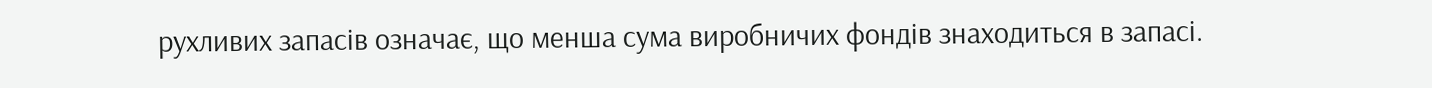рухливих запасів означає, що менша сума виробничих фондів знаходиться в запасі.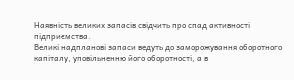Наявність великих запасів свідчить про спад активності підприємства.
Великі надпланові запаси ведуть до заморожування оборотного капіталу, уповільненню його оборотності, а в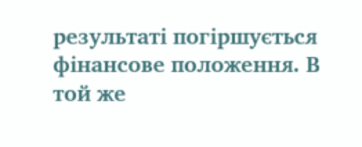результаті погіршується фінансове положення. В той же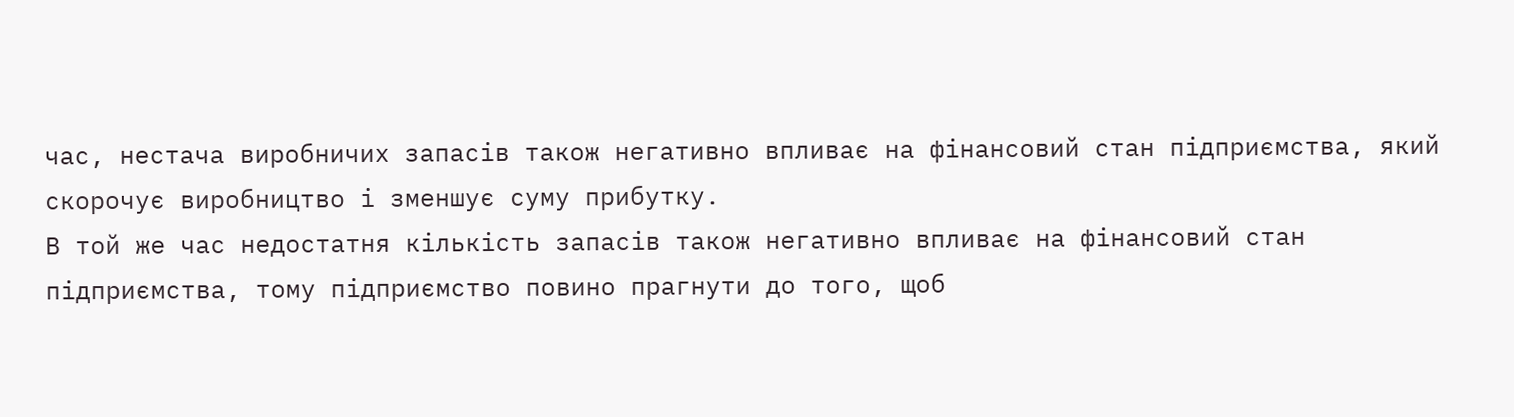час, нестача виробничих запасів також негативно впливає на фінансовий стан підприємства, який скорочує виробництво і зменшує суму прибутку.
В той же час недостатня кількість запасів також негативно впливає на фінансовий стан підприємства, тому підприємство повино прагнути до того, щоб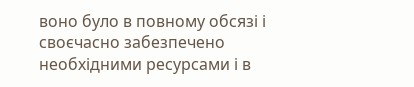воно було в повному обсязі і своєчасно забезпечено необхідними ресурсами і в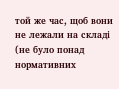той же час, щоб вони не лежали на складі (не було понад нормативних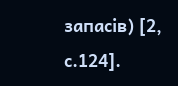запасів) [2, с.124].